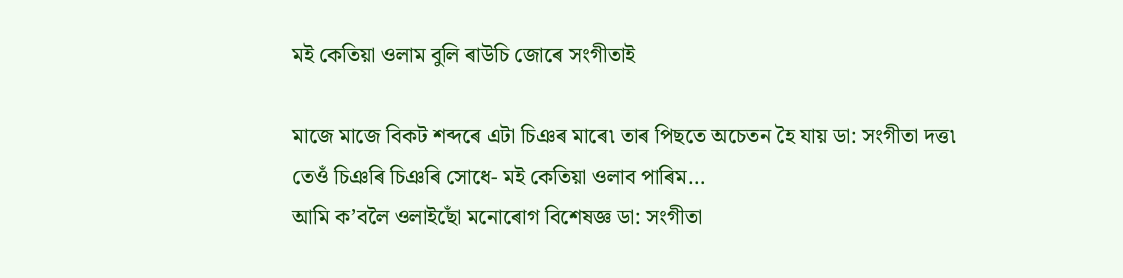মই কেতিয়া ওলাম বুলি ৰাউচি জোৰে সংগীতাই

মাজে মাজে বিকট শব্দৰে এটা চিঞৰ মাৰে৷ তাৰ পিছতে অচেতন হৈ যায় ডা: সংগীতা দত্ত৷
তেওঁ চিঞৰি চিঞৰি সোধে- মই কেতিয়া ওলাব পাৰিম…
আমি ক’বলৈ ওলাইছোঁ মনোৰোগ বিশেষজ্ঞ ডা: সংগীতা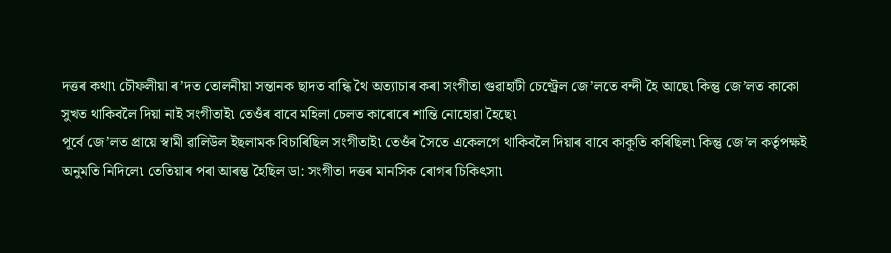দত্তৰ কথা৷ চৌফলীয়া ৰ’দত তোলনীয়া সন্তানক ছাদত বান্ধি থৈ অত্যাচাৰ কৰা সংগীতা গুৱাহাটী চেণ্ট্ৰেল জে’লতে বন্দী হৈ আছে৷ কিন্তু জে’লত কাকো সুখত থাকিবলৈ দিয়া নাই সংগীতাই৷ তেওঁৰ বাবে মহিলা চেলত কাৰোৰে শান্তি নোহোৱা হৈছে৷
পূৰ্বে জে’লত প্ৰায়ে স্বামী ৱালিউল ইছলামক বিচাৰিছিল সংগীতাই৷ তেওঁৰ সৈতে একেলগে থাকিবলৈ দিয়াৰ বাবে কাকূতি কৰিছিল৷ কিন্তু জে’ল কৰ্তৃপক্ষই অনুমতি নিদিলে৷ তেতিয়াৰ পৰা আৰম্ভ হৈছিল ডা: সংগীতা দত্তৰ মানসিক ৰোগৰ চিকিৎসা৷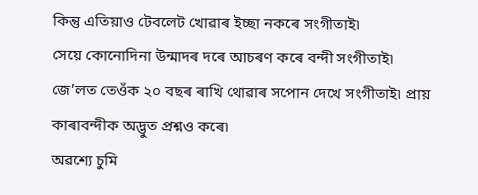কিন্তু এতিয়াও টেবলেট খোৱাৰ ইচ্ছা নকৰে সংগীতাই৷
সেয়ে কোনোদিনা উন্মাদৰ দৰে আচৰণ কৰে বন্দী সংগীতাই৷ জে’লত তেওঁক ২০ বছৰ ৰাখি থোৱাৰ সপোন দেখে সংগীতাই৷ প্ৰায় কাৰাবন্দীক অদ্ভুত প্ৰশ্নও কৰে৷
অৱশ্যে চুমি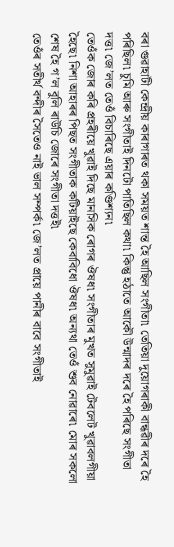বৰা গুৱাহাটী কেন্দ্ৰীয় কাৰাগাৰত থকা সময়ত শান্ত হৈ আছিল সংগীতা৷ তেতিয়া দুয়োগৰাকী বান্ধৱীৰ দৰে হৈ পৰিছিল৷ চুমি আৰু সংগীতাই দিনটো পাতিছিল কথা৷ কিন্তু হঠাতে আকৌ উন্মাদৰ দৰে হৈ পৰিছে সংগীতা দত্ত৷ জে’লত তেওঁ বিচাৰিছে এয়াৰ কণ্ডিশ্যন৷
তেওঁক জোৰ কৰি প্ৰহৰীয়ে খুৱাই দিছে মানসিক ৰোগৰ ঔষধ৷ সংগীতাৰ মুখত সুমুৱাই টেবলেট খুৱাবলগীয়া হৈছে৷ নিশা আহাৰৰ পিছত সংগীতাক কটিয়াইছে কেবাবিধো ঔষধ৷ অন্যথা তেওঁ শুব নোৱাৰে৷ মোৰ সকলো শেষ হৈ গ’ল বুলি ৰাউচি জোৰে সংগীতা দত্তই৷
তেওঁৰ সতীৰ্থ বন্দীৰ সৈতেও নাই ভাল সম্পৰ্ক৷ জে’লত প্ৰায়ে পানীৰ বাবে সংগীতাই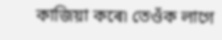কাজিয়া কৰে৷ তেওঁক লাগে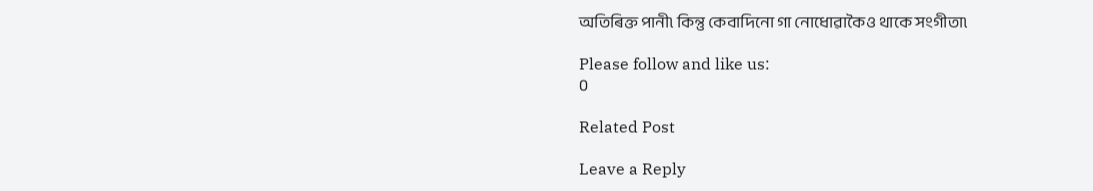অতিৰিক্ত পানী৷ কিন্তু কেবাদিনো গা নোধোৱাকৈও থাকে সংগীতা৷

Please follow and like us:
0

Related Post

Leave a Reply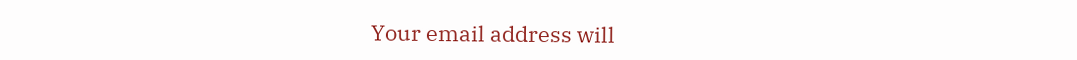Your email address will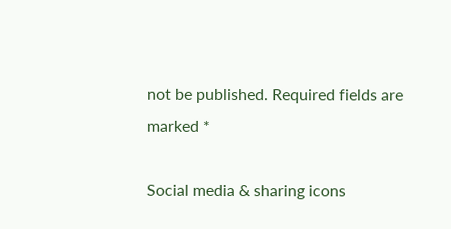not be published. Required fields are marked *

Social media & sharing icons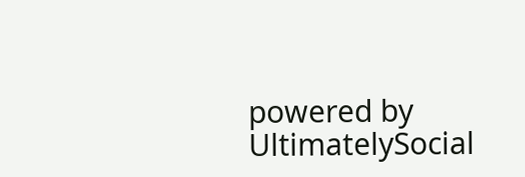powered by UltimatelySocial